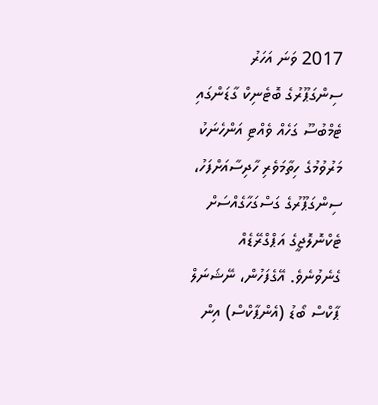2017 ވަނަ އަހަރު ސިންގަޕޫރުގެ ބޮޓެނިކް ގާޑަންގައި ޓެމްބުސޫ ގަހެއް ވެއްޓި އަންހެނަކު މަރުވުމުގެ ހިތާމަވެރި ހާދިސާއަށްފަހު، ސިންގަޕޫރުގެ ގަސްގަހާގެއްސަށް ޓެކްނޮލޮޖީގެ އަޕްގްރޭޑެއް ގެނެވުނެވެ. އޭގެފަހުން، ނޭޝަނަލް ޕާކްސް ބޯޑު (އެންޕާކްސް) އިން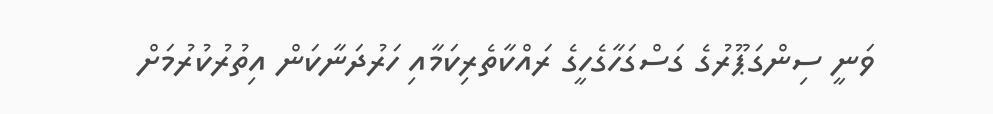ވަނީ ސިންގަޕޫރުގެ ގަސްގަހާގެހީގެ ރައްކާތެރިކަމާއި ހަރުދަނާކަން އިތުރުކުރުމަށް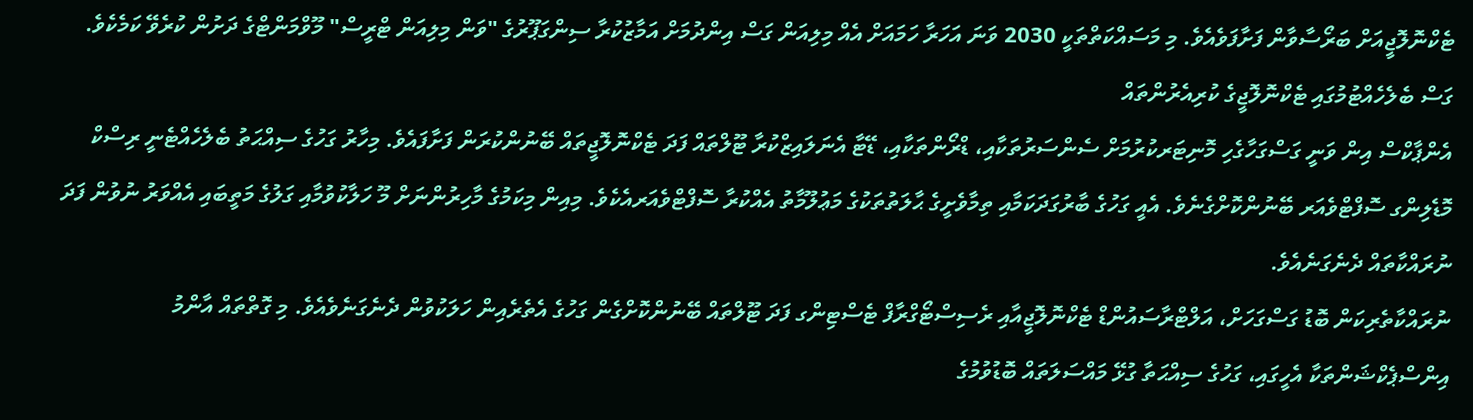ޓެކްނޮލޮޖީއަށް ބަރޯސާވާން ފަށާފަވެއެވެ. މި މަސައްކަތްތަކީ 2030 ވަނަ އަހަރާ ހަމައަށް އެއް މިލިއަން ގަސް އިންދުމަށް އަމާޒުކުރާ ސިންގަޕޫރުގެ "ވަން މިލިއަން ޓްރީސް" މޫވްމަންޓްގެ ދަށުން ކުރެވޭ ކަމެކެވެ.
ގަސް ބެލެހެއްޓުމުގައި ޓެކްނޮލޮޖީގެ ކުރިއެރުންތައް
އެންޕާކްސް އިން ވަނީ ގަސްގަހާގެހި މޮނިޓަރކުރުމަށް ސެންސަރުތަކާއި، ޑްރޯންތަކާއި، ޑޭޓާ އެނަލައިޒްކުރާ ޓޫލްތައް ފަދަ ޓެކްނޮލޮޖީތައް ބޭނުންކުރަން ފަށާފައެވެ. މިހާރު ގަހުގެ ސިއްޙަތު ބެލެހެއްޓެނީ ރިސްކް މޮޑެލިންގ ސޮފްޓްވެއަރ ބޭނުންކޮށްގެނެވެ. އެއީ ގަހުގެ ބާރުގަދަކަމާއި ތިމާވެށީގެ ޙާލަތުތަކުގެ މަޢުލޫމާތު އެއްކުރާ ސޮފްޓްވެއަރއެކެވެ. މިއިން މިކަމުގެ މާހިރުންނަށް މޫ ހަލާކުވުމާއި ގަލުގެ މަތީބައި އެއްވަރު ނުވުން ފަދަ ނުރައްކާތައް ދެނެގަނެއެވެ.
ނުރައްކާތެރިކަން ބޮޑު ގަސްގަހަށް، އަލްޓްރާސައުންޑް ޓެކްނޮލޮޖީއާއި ރެސިސްޓޯގްރާފް ޓެސްޓިންގ ފަދަ ޓޫލްތައް ބޭނުންކޮށްގެން ގަހުގެ އެތެރެއިން ހަލަކުވުން ދެނެގަނެވެއެވެ. މި ގޮތްތައް އާންމު އިންސްޕެކްޝަންތަކާ އެހީގައި، ގަހުގެ ސިއްޙަތާ ގުޅޭ މައްސަލަތައް ބޮޑުވުމުގެ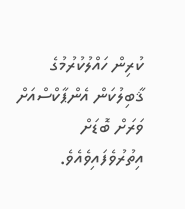ކުރިން ހައްލުކުރުމުގެ ޤާބިލުކަން އެންޕާކްސްއަށް ވަރަށް ބޮޑަށް އިތުރުވެފައިވެއެވެ.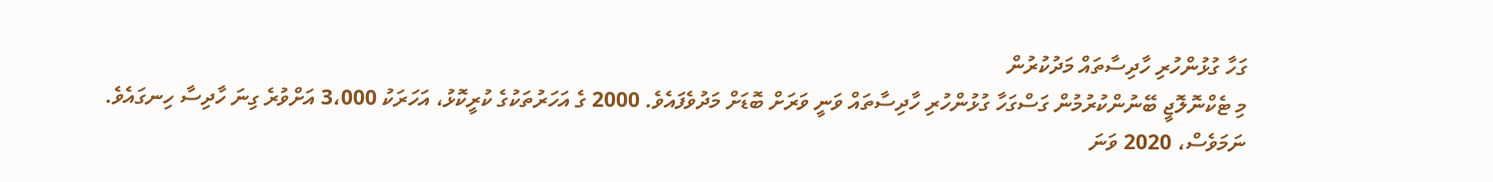ގަހާ ގުޅުންހުރި ހާދިސާތައް މަދުކުރުން
މި ޓެކްނޮލޮޖީ ބޭނުންކުރުމުން ގަސްގަހާ ގުޅުންހުރި ހާދިސާތައް ވަނީ ވަރަށް ބޮޑަށް މަދުވެފައެވެ. 2000 ގެ އަހަރުތަކުގެ ކުރީކޮޅު، އަހަރަކު 3،000 އަށްވުރެ ގިނަ ހާދިސާ ހިނގައެވެ. ނަމަވެސް، 2020 ވަނަ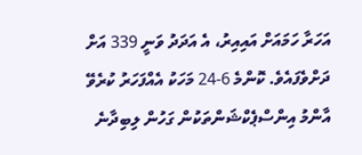އަހަރާ ހަމައަށް އައިއިރު، އެ އަދަދު ވަނީ 339 އަށް ދަށްވެފައެވެ. ކޮންމެ 6-24 މަހަކު އެއްފަހަރު ކުރެވޭ އާންމު އިންސްޕެކްޝަންތަކުން ގަހުން ލިބިދާނެ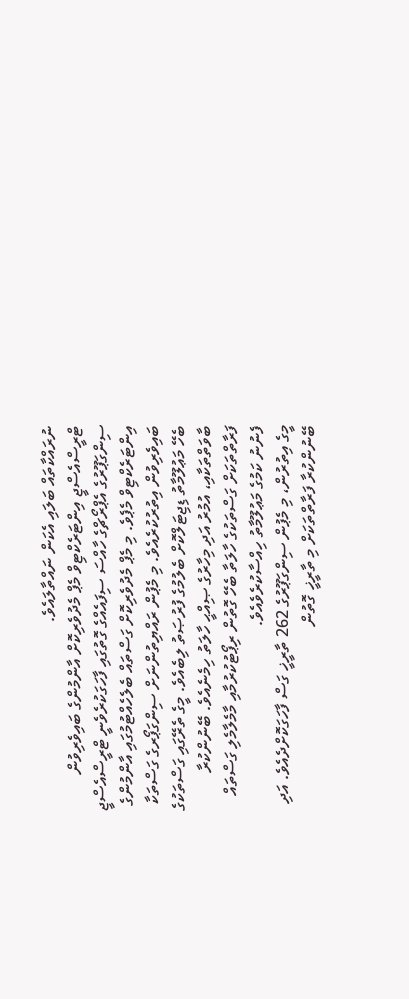ނުރައްކާތައް ބަލައި އެކަން ނައްތާލައެވެ.
ޓްރީސްއެސްޖީ އިންޓަރެކްޓިވް މެޕް މެދުވެރިކޮށް އާންމުންގެ ބައިވެރިވުން
ސިންގަޕޫރުގެ އެޕްރޯޗްގެ ހާއްސަ ސިފައެއްގެ ގޮތުގައި ފާހަގަކުރެވެނީ ޓްރީސްއެސްޖީ އިންޓަރެކްޓިވް މެޕެވެ. މި މެޕް މެދުވެރިކޮށް ގަސްތައް ބެލެހެއްޓުމުގައި އާންމުންގެ ބައިވެރިވުން އިތުރުކުރެއެވެ. މި މެޕުން ރައްޔިތުންނަށް ސިންގަޕޯރގެ ގަސްތަކާ ބެހޭ މަޢުލޫމާތު ޑިޖިޓަލްކޮށް ބެލުމުގެ ފުރުޞަތު ލިބެއެވެ. މީގެ ތެރޭގައި ގަސްތަކުގެ ބާވަތްތަކާއި، އުމުރު އަދި މިހާރުގެ ޞިއްޙީ ހާލަތު ހިމެނެއެވެ. ބޭނުންކުރާ ފަރާތްތަކަށް ގަސްތަކުގެ ހާލަތާ ބެހޭ ގޮތުން ރިޕޯޓުކުރުމާއި މާމެލާމެލި ގަސްތައް ފެނުނު ކަމުގެ މަޢުލޫމާތު ހިއްސާކުރެވެއެވެ.
މީގެ އިތުރުން، މި މެޕުން ސިންގަޕޫރުގެ 262 ތާރީޚީ ގަސް ފާހަގަކޮށްދެއެވެ. އަދި ބޭނުންކުރާ ފަރާތްތަކަށް މި ތާރީޚީ ގޮތުން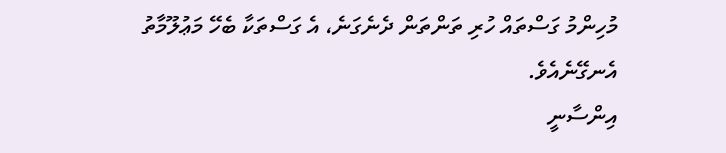މުހިންމު ގަސްތައް ހުރި ތަންތަން ދެނެގަނެ، އެ ގަސްތަކާ ބެހޭ މަޢުލޫމާތު އެނގޭނެއެވެ.
އިންސާނީ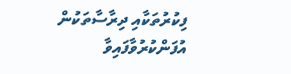ފިކުރުތަކާއި ދިރާސާތަކުން އުފަންކުރުވާފައިވާ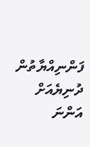ފަންނިއްޔާތުން ދުނިޔެއަށް އަންނަ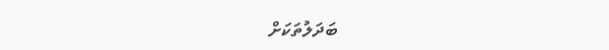ބަދަލުތަކަށް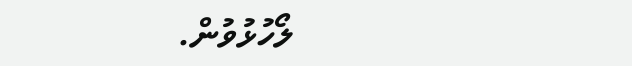ލޯހުޅުވުން.